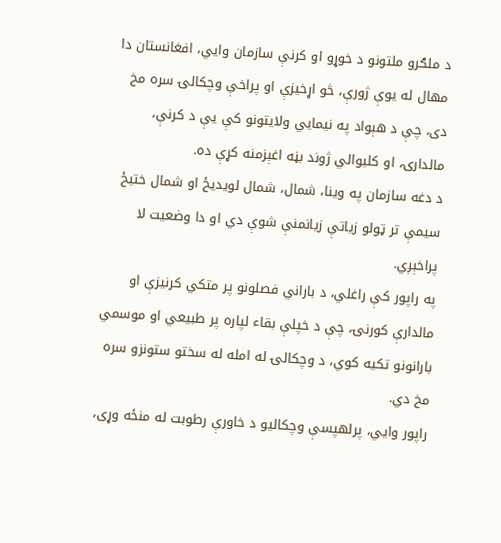د ملګرو ملتونو د خوړو او کرنې سازمان وايي، افغانستان دا مهال له یوې ژورې، څو اړخیزې او پراخې وچکالۍ سره مخ دی، چې د هېواد په نیمایي ولایتونو کې یې د کرنې، مالدارۍ، او کلیوالي ژوند بڼه اغېزمنه کړې ده.
د دغه سازمان په وینا، شمال، شمال لویدیځ او شمال ختیځ سیمې تر ټولو زیاتې زیانمنې شوې دي او دا وضعیت لا پراخېږي.
په راپور کې راغلي، د باراني فصلونو پر متکي کرنیزې او مالدارې کورنۍ، چې د خپلې بقاء لپاره پر طبیعي او موسمي بارانونو تکیه کوي، د وچکالۍ له امله له سختو ستونزو سره مخ دي.
راپور وايي، پرلهپسې وچکالیو د خاورې رطوبت له منځه وړی،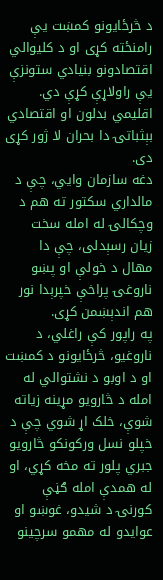د څرځایونو کمښت یې رامنځته کړی او د کلیوالي اقتصادونو بنیادي ستونزې یې راولاړې کړې دي. اقلیمي بدلون او اقتصادي بېثباتۍ دا بحران لا ژور کړی دی.
دغه سازمان وايي، چې د مالداري سکتور ته هم د وچکالۍ له امله سخت زیان رسېدلی، چې دا مهال د خولې او پښو ناروغۍ پراخې خپرېدا نور هم اندېښمن کړی.
په راپور کې راغلي، د ناروغیو، څرځایونو د کمښت او د اوبو د نشتوالي له امله د څارويو مړینه زیاته شوې، خلک اړ شوي چې د خپلو نسل ورکونکو څارويو جبري پلور ته مخه کړي، او له همدې امله ګڼې کورنۍ د شيدو، غوښو او عوایدو له مهمو سرچینو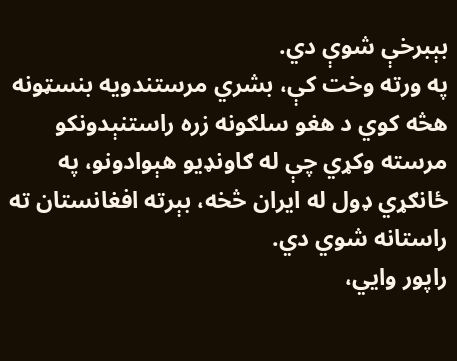بېبرخې شوې دي.
په ورته وخت کې، بشري مرستندویه بنسټونه هڅه کوي د هغو سلګونه زره راستنېدونکو مرسته وکړي چې له ګاونډیو هېوادونو، په ځانګړي ډول له ایران څخه، بېرته افغانستان ته راستانه شوي دي.
راپور وايي،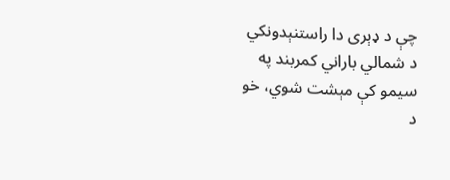چې د ډېری دا راستنېدونکي د شمالي باراني کمربند په سیمو کې مېشت شوي، خو د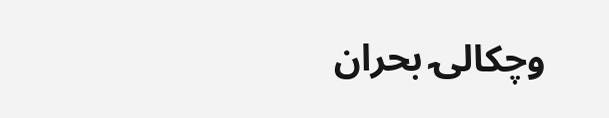وچکالۍ بحران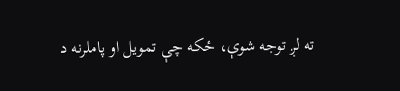ته لږ توجه شوې، ځکه چې تمویل او پاملرنه د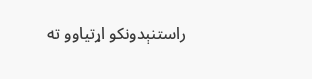راستنېدونکو اړتیاوو ته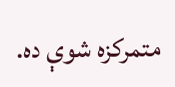متمرکزه شوې ده.